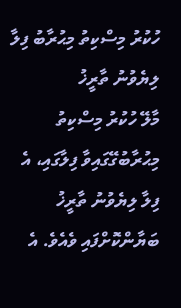ހުކުރު މިސްކިތު މިޙުރާބު ފިލާ ލިޔެވުނު ތާރީޚު
މާލޭ ހުކުރު މިސްކިތު މިޙުރާބުގޭގައިވާ ފިލާގައި، އެ ފިލާ ލިޔެވުނު ތާރީޚު ބަޔާންކޮށްފައި ވެއެވެ. އެ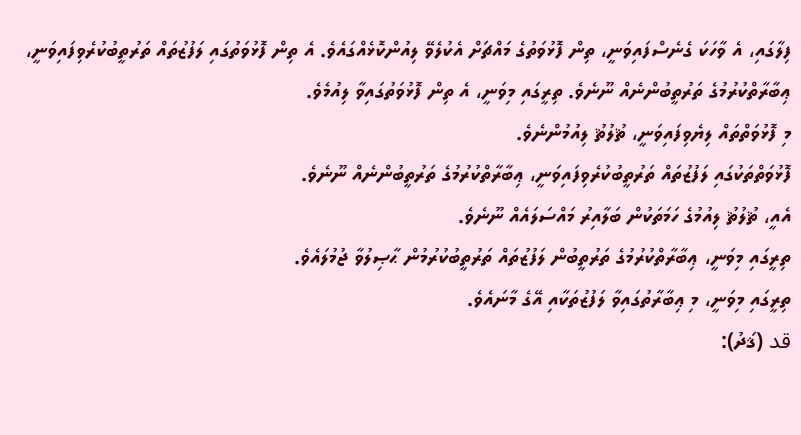ފިލާގައި، އެ ވާހަކަ ގެނެސްފައިވަނީ، ތިން ފޮޅުވަތުގެ މައްޗަށް އެކުލެވޭ ލިއުންކޮޅެއްގައެވެ. އެ ތިން ފޮޅުވަތުގައި ލަފުޒުތައް ތަރުތީބުކުރެވިފައިވަނީ، ޢިބާރާތްކުރުމުގެ ތަރުތީބުންނެއް ނޫނެވެ. ތިރީގައި މިވަނީ، އެ ތިން ފޮޅުވަތުގައިވާ ލިއުމެވެ.
މި ފޮޅުވަތްތައް ލިޔެވިފައިވަނީ، ޘުލުޘު ލިއުމުންނެވެ.
ފޮޅުވަތްތަކުގައި ލަފުޒުތައް ތަރުތީބުކުރެވިފައިވަނީ، ޢިބާރާތްކުރުމުގެ ތަރުތީބުންނެއް ނޫނެވެ.
އެއީ، ޘުލުޘު ލިއުމުގެ ހަމަތަކުން ބަލާއިރު މައްސަލައެއް ނޫނެވެ.
ތިރީގައި މިވަނީ، ޢިބާރާތްކުރުމުގެ ތަރުތީބުން ލަފުޒުތައް ތަރުތީބުކުރުމުން ޙާޞިލުވާ ޖުމުލައެވެ.
ތިރީގައި މިވަނީ، މި ޢިބާރާތުގައިވާ ލަފުޒުތަކާއި އޭގެ މާނައެވެ.
قد (ޤަދު):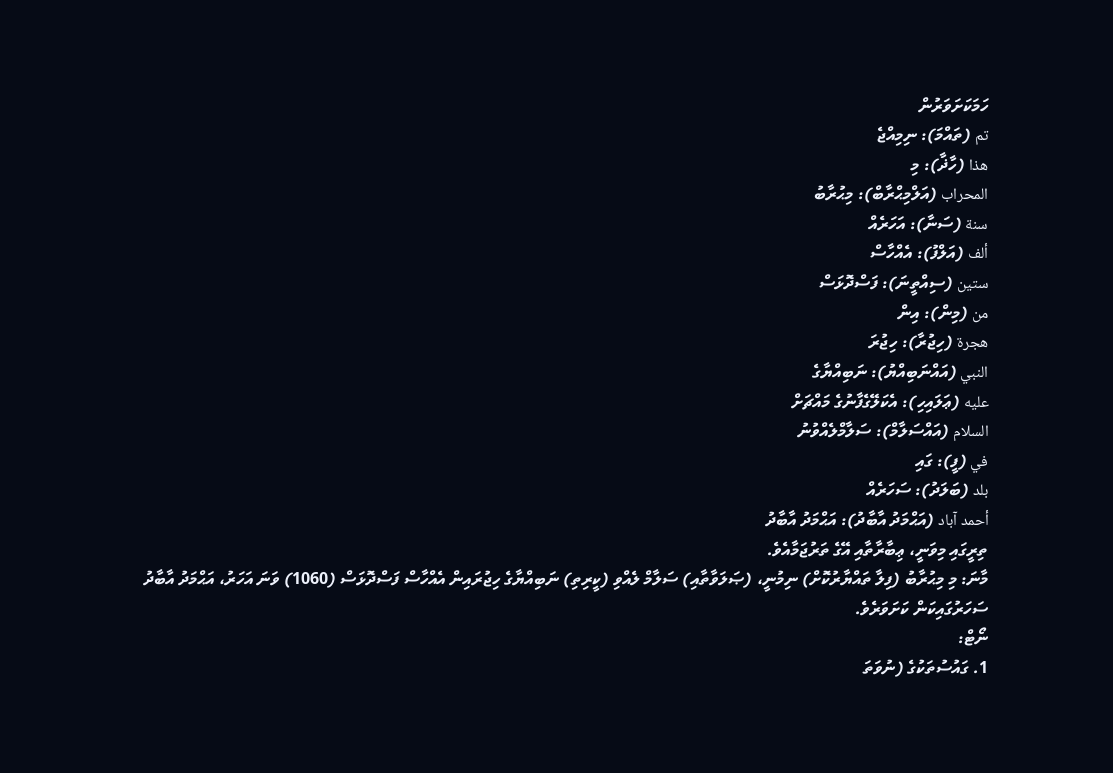ހަމަކަށަވަރުން
تم (ތައްމަ): ނިމިއްޖެ
هذا (ހާޛާ): މި
المحراب (އަލްމިޙްރާބް): މިޙުރާބު
سنة (ސަނާ): އަހަރެއް
ألف (އަލްފު): އެއްހާސް
ستين (ސިއްތީނަ): ފަސްދޮޅަސް
من (މިން): އިން
هجرة (ހިޖުރާ): ހިޖުރަ
النبي (އައްނަބިއްޔު): ނަބިއްޔާގެ
عليه (ޢަލައިހި): އެކަލޭގެފާނުގެ މައްޗަށް
السلام (އައްސަލާމް): ސަލާމްލެއްވުނު
في (ފީ): ގައި
بلد (ބަލަދު): ސަހަރެއް
أحمد آباد (އަޙްމަދު އާބާދު): އަޙްމަދު އާބާދު
ތިރީގައި މިވަނީ، ޢިބާރާތާއި އޭގެ ތަރުޖަމާއެވެ.
މާނަ: މި މިޙުރާބު (ފިލާ ތައްޔާރުކޮށް) ނިމުނީ، (ޞަލަވާތާއި) ސަލާމް ލެއްވި (ކީރިތި) ނަބިއްޔާގެ ހިޖުރައިން އެއްހާސް ފަސްދޮޅަސް (1060) ވަނަ އަހަރު، އަޙްމަދު އާބާދު ސަހަރުގައިކަން ކަށަވަރެވެ.
ނޯޓް:
1. ގައުސުތަކުގެ (ނުވަތަ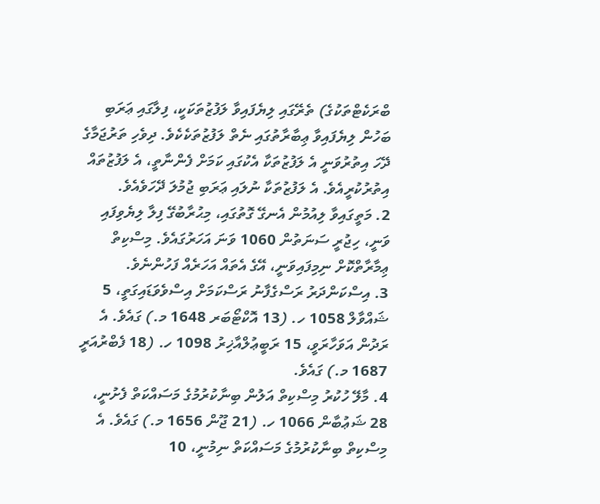ބްރަކެޓްތަކުގެ) ތެރޭގައި ލިޔެފައިވާ ލަފުޒުތަކަކީ، ފިލާގައި ޢަރަބި ބަހުން ލިޔެފައިވާ ޢިބާރާތުގައި ނެތް ލަފުޒުތަކެކެވެ. ދިވެހި ތަރުޖަމާގެ ދޭހަ އިތުރުވަނީ އެ ލަފުޒުތަކާ އެކުގައި ކަމަށް ފެންނާތީ، އެ ލަފުޒުތައް އިތުރުކުރީއެވެ. އެ ލަފުޒުތަކާ ނުލައި ޢަރަބި ޖުމުލަ ދޭހަވެއެވެ.
2. މަތީގައިވާ ލިއުމުން އެނގޭ ގޮތުގައި، މިޙުރާބުގޭ ފިލާ ލިޔެވިފައި ވަނީ، ހިޖުރީ ސަނަތުން 1060 ވަނަ އަހަރުގައެވެ. މިސްކިތް ޢިމާރާތްކޮށް ނިމިފައިވަނީ، އޭގެ އެތައް އަހަރެއް ފަހުންނެވެ.
3. އިސްކަންދަރު ރަސްގެފާނު ރަސްކަމަށް އިސްވެވަޑައިގަތީ، 5 ޝައްވާލް 1058 ހ. (13 އޮކްޓޯބަރ 1648 މ.) ގައެވެ. އެ ރަދުން އަވަހާރަވީ، 15 ރަބީޢުލްއާޚިރު 1098 ހ. (18 ފެބްރުއަރީ 1687 މ.) ގައެވެ.
4. މާލޭ ހުކުރު މިސްކިތް އަލުން ބިނާކުރުމުގެ މަސައްކަތް ފެށުނީ، 28 ޝަޢުބާން 1066 ހ. (21 ޖޫން 1656 މ.) ގައެވެ. އެ މިސްކިތް ބިނާކުރުމުގެ މަސައްކަތް ނިމުނީ، 10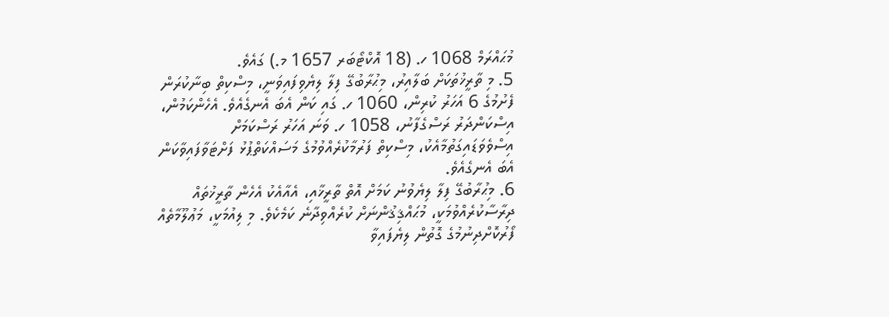މުޙައްރަމް 1068 ހ. (18 އޮކްޓޯބަރ 1657 މ.) ގައެވެ.
5. މި ތާރީޚުތަކަށް ބަލާއިރު، މިޙުރާބުގޭ ފިލާ ލިޔެވިފައިވަނީ، މިސްކިތް ބިނާކުރަން ފެށުމުގެ 6 އަހަރު ކުރިން، 1060 ހ. ގައި ކަން އެބަ އެނގެއެވެ. އެހެންކަމުން، އިސްކަންދަރު ރަސްގެފާނު، 1058 ހ. ވަނަ އަހަރު ރަސްކަމަށް އިސްވެވަޑައިގަތުމާއެކު، މިސްކިތް ފަރުމާކުރެއްވުމުގެ މަސައްކަތްޕުޅު ފަށްޓަވާފައިވާކަން އެބަ އެނގެއެވެ.
6. މިޙުރާބުގޭ ފިލާ ލިޔެވުނު ކަމަށް އޮތް ތާރީޚާއި، އެއާއެކު އެހެން ތާރީޚުތައް ދިރާސާކުރެއްވުމަކީ، މުޙައްޤިޤުންނަށް ކުރެއްވިދާނެ ކަމެކެވެ. މި ލިއުމަކީ، މަޢުލޫމާތެއް ފޯރުކޮށްދިނުމުގެ ގޮތުން ލިޔެފައިވާ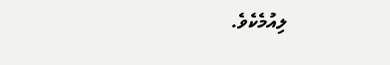ލިއުމެކެވެ.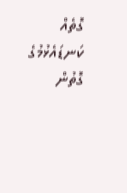ގޮތެއް ކަނޑައެޅުމުގެ ގޮތުން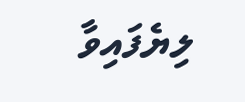ލިޔެފައިވާ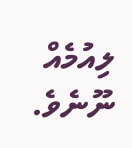ލިއުމެއް ނޫނެވެ.